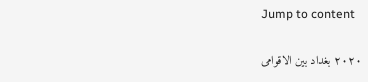Jump to content

۲۰۲۰ بغداد بین الاقوامی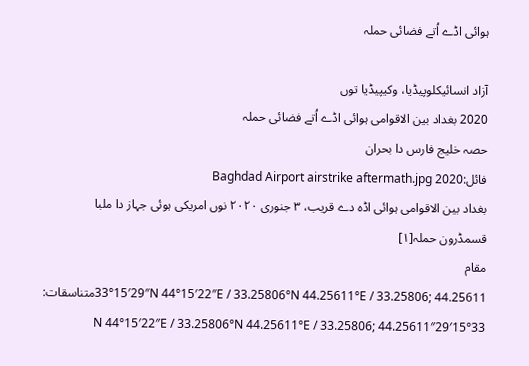ہوائی اڈے اُتے فضائی حملہ

آزاد انسائیکلوپیڈیا، وکیپیڈیا توں
2020 بغداد بین الاقوامی ہوائی اڈے اُتے فضائی حملہ
حصہ خلیج فارس دا بحران
فائل:2020 Baghdad Airport airstrike aftermath.jpg
بغداد بین الاقوامی ہوائی اڈہ دے قریب، ۳ جنوری ۲۰۲۰ نوں امریکی ہوئی جہاز دا ملبا
قسمڈرون حملہ[۱]
مقام
33°15′29″N 44°15′22″E / 33.25806°N 44.25611°E / 33.25806; 44.25611متناسقات: 33°15′29″N 44°15′22″E / 33.25806°N 44.25611°E / 33.25806; 44.25611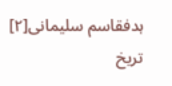ہدفقاسم سلیمانی[۲]
تریخ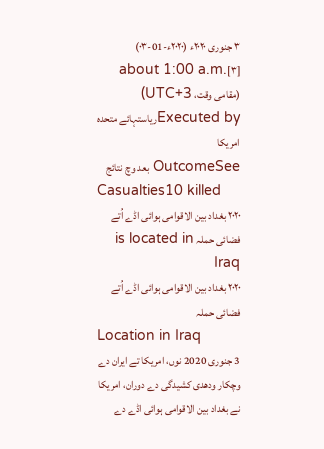۳ جنوری ۲۰۲۰ء (۲۰۲۰ء-01-۰۳)
about 1:00 a.m.[۳] (مقامی وقت، UTC+3)
Executed byریاستہائے متحدہ امریکا
OutcomeSee بعد وچ نتائج
Casualties10 killed
۲۰۲۰ بغداد بین الاقوامی ہوائی اڈے اُتے فضائی حملہ is located in Iraq
۲۰۲۰ بغداد بین الاقوامی ہوائی اڈے اُتے فضائی حملہ
Location in Iraq
3 جنوری 2020 نوں، امریکا تے ایران دے وچکار ودھدی کشیدگی دے دوران، امریکا نے بغداد بین الاقوامی ہوائی اڈے دے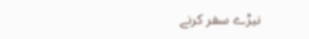نیڑے سفر کرنے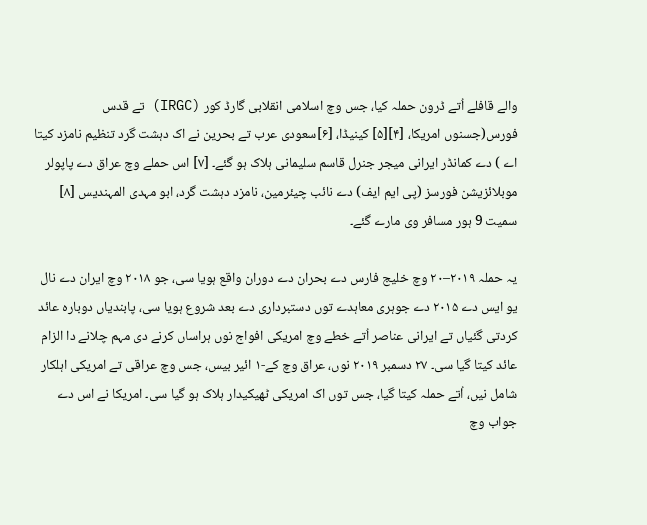والے قافلے اُتے ڈرون حملہ کیا، جس وچ اسلامی انقلابی گارڈ کور (IRGC) تے قدس فورس(جسنوں امریکا، [۴][۵] کینیڈا، [۶]سعودی عرب تے بحرین نے اک دہشت گرد تنظیم نامزد کيتا اے ) دے کمانڈر ایرانی میجر جنرل قاسم سلیمانی ہلاک ہو گئے۔ [۷] اس حملے وچ عراق دے پاپولر موبلائزیشن فورسز (پی ایم ایف) دے نائب چیئرمین، نامزد دہشت گرد، ابو مہدی المہندیس [۸] سمیت 9 ہور مسافر وی مارے گئے۔

یہ حملہ ۲۰۱۹–۲۰ وچ خلیج فارس دے بحران دے دوران واقع ہويا سی، جو ۲۰۱۸ وچ ایران دے نال یو ایس دے ۲۰۱۵ دے جوہری معاہدے توں دستبرداری دے بعد شروع ہويا سی، پابندیاں دوبارہ عائد کردتی گئياں تے ایرانی عناصر اُتے خطے وچ امریکی افواج نوں ہراساں کرنے دی مہم چلانے دا الزام عائد کيتا گیا سی۔ ۲۷ دسمبر ۲۰۱۹ نوں، عراق وچ کے-۱ ائیر بیس، جس وچ عراقی تے امریکی اہلکار شامل نيں، اُتے حملہ کيتا گیا، جس توں اک امریکی ٹھیکیدار ہلاک ہو گیا سی۔ امریکا نے اس دے جواب وچ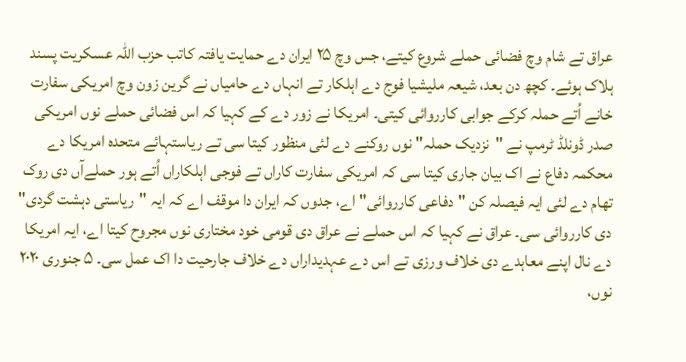عراق تے شام وچ فضائی حملے شروع کيتے، جس وچ ۲۵ ایران دے حمایت یافتہ کاتب حزب اللہ عسکریت پسند ہلاک ہوئے۔ کچھ دن بعد، شیعہ ملیشیا فوج دے اہلکار تے انہاں دے حامیاں نے گرین زون وچ امریکی سفارت خانے اُتے حملہ کرکے جوابی کارروائی کيتی۔ امریکا نے زور دے کے کہیا کہ اس فضائی حملے نوں امریکی صدر ڈونلڈ ٹرمپ نے "نزدیک حملہ" نوں روکنے دے لئی منظور کيتا سی تے ریاستہائے متحدہ امریکا دے محکمہ دفاع نے اک بیان جاری کيتا سی کہ امریکی سفارت کاراں تے فوجی اہلکاراں اُتے ہور حملےآں دی روک تھام دے لئی ایہ فیصلہ کن "دفاعی کارروائی" اے، جدوں کہ ایران دا موقف اے کہ ایہ "ریاستی دہشت گردی" دی کارروائی سی۔ عراق نے کہیا کہ اس حملے نے عراق دی قومی خود مختاری نوں مجروح کيتا اے، ایہ امریکا دے نال اپنے معاہدے دی خلاف ورزی تے اس دے عہدیداراں دے خلاف جارحیت دا اک عمل سی۔ ۵ جنوری ۲۰۲۰ نوں،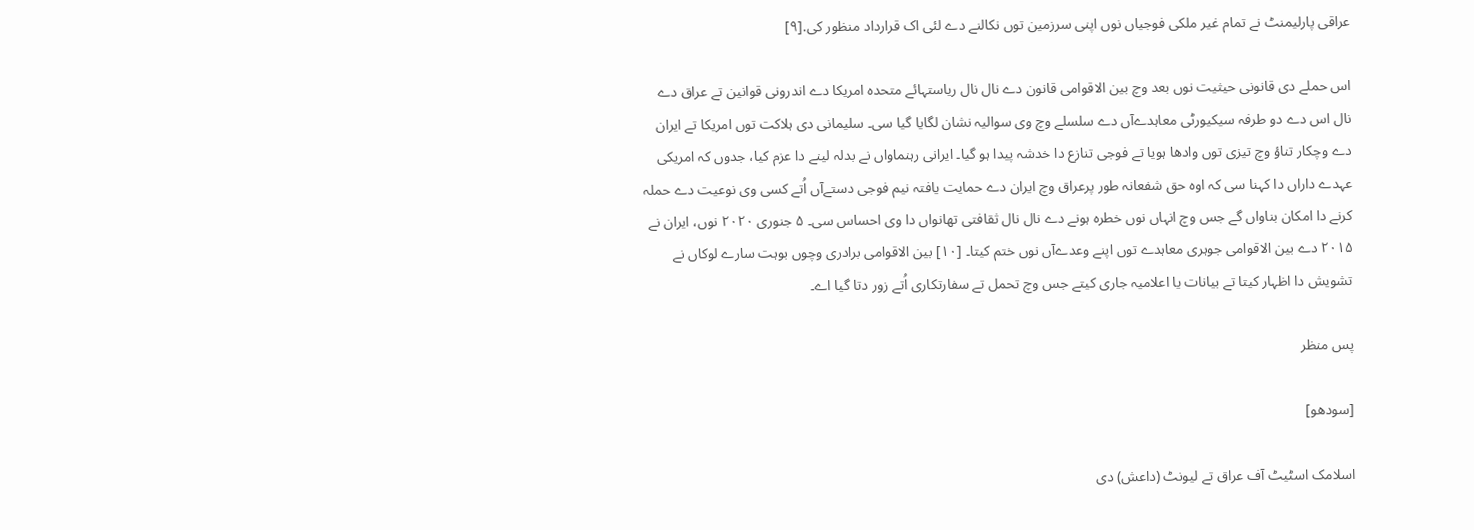عراقی پارلیمنٹ نے تمام غیر ملکی فوجیاں نوں اپنی سرزمین توں نکالنے دے لئی اک قرارداد منظور کی.[۹]

اس حملے دی قانونی حیثیت نوں بعد وچ بین الاقوامی قانون دے نال نال ریاستہائے متحدہ امریکا دے اندرونی قوانین تے عراق دے نال اس دے دو طرفہ سیکیورٹی معاہدےآں دے سلسلے وچ وی سوالیہ نشان لگایا گیا سی۔ سلیمانی دی ہلاکت توں امریکا تے ایران دے وچکار تناؤ وچ تیزی توں وادھا ہويا تے فوجی تنازع دا خدشہ پیدا ہو گیا۔ ایرانی رہنماواں نے بدلہ لینے دا عزم کیا، جدوں کہ امریکی عہدے داراں دا کہنا سی کہ اوہ حق شفعانہ طور پرعراق وچ ایران دے حمایت یافتہ نیم فوجی دستےآں اُتے کسی وی نوعیت دے حملہ کرنے دا امکان بناواں گے جس وچ انہاں نوں خطرہ ہونے دے نال نال ثقافتی تھانواں دا وی احساس سی۔ ۵ جنوری ۲۰۲۰ نوں، ایران نے ۲۰۱۵ دے بین الاقوامی جوہری معاہدے توں اپنے وعدےآں نوں ختم کيتا۔ [۱۰] بین الاقوامی برادری وچوں بوہت سارے لوکاں نے تشویش دا اظہار کيتا تے بیانات یا اعلامیہ جاری کيتے جس وچ تحمل تے سفارتکاری اُتے زور دتا گیا اے۔

پس منظر

[سودھو]

اسلامک اسٹیٹ آف عراق تے لیونٹ (داعش) دی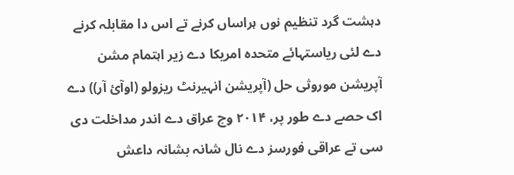دہشت گرد تنظیم نوں ہراساں کرنے تے اس دا مقابلہ کرنے دے لئی ریاستہائے متحدہ امریکا دے زیر اہتمام مشن آپریشن موروثی حل (آپریشن انہیرنٹ ریزولو (اوآئ آر)) دے اک حصے دے طور پر، ۲۰۱۴ وچ عراق دے اندر مداخلت دی سی تے عراقی فورسز دے نال شانہ بشانہ داعش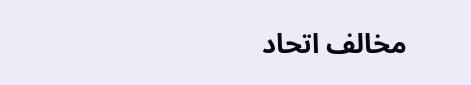مخالف اتحاد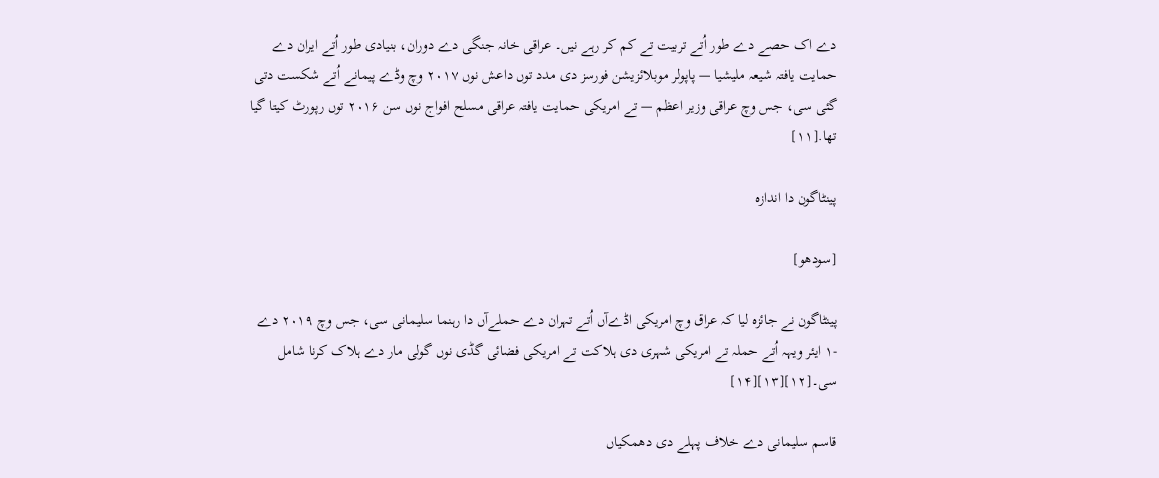دے اک حصے دے طور اُتے تربیت تے کم کر رہے نيں۔ عراقی خانہ جنگی دے دوران، بنیادی طور اُتے ایران دے حمایت یافتہ شیعہ ملیشیا — پاپولر موبلائزیشن فورسز دی مدد توں داعش نوں ۲۰۱۷ وچ وڈے پیمانے اُتے شکست دتی گئی سی، جس وچ عراقی وزیر اعظم — تے امریکی حمایت یافتہ عراقی مسلح افواج نوں سن ۲۰۱۶ توں رپورٹ کيتا گیا تھا.[۱۱]

پینٹاگون دا اندازہ

[سودھو]

پینٹاگون نے جائزہ لیا کہ عراق وچ امریکی اڈےآں اُتے تہران دے حملےآں دا رہنما سلیمانی سی، جس وچ ۲۰۱۹ دے -۱ ایئر ویہہ اُتے حملہ تے امریکی شہری دی ہلاکت تے امریکی فضائی گڈی نوں گولی مار دے ہلاک کرنا شامل سی۔[۱۲][۱۳][۱۴]

قاسم سلیمانی دے خلاف پہلے دی دھمکیاں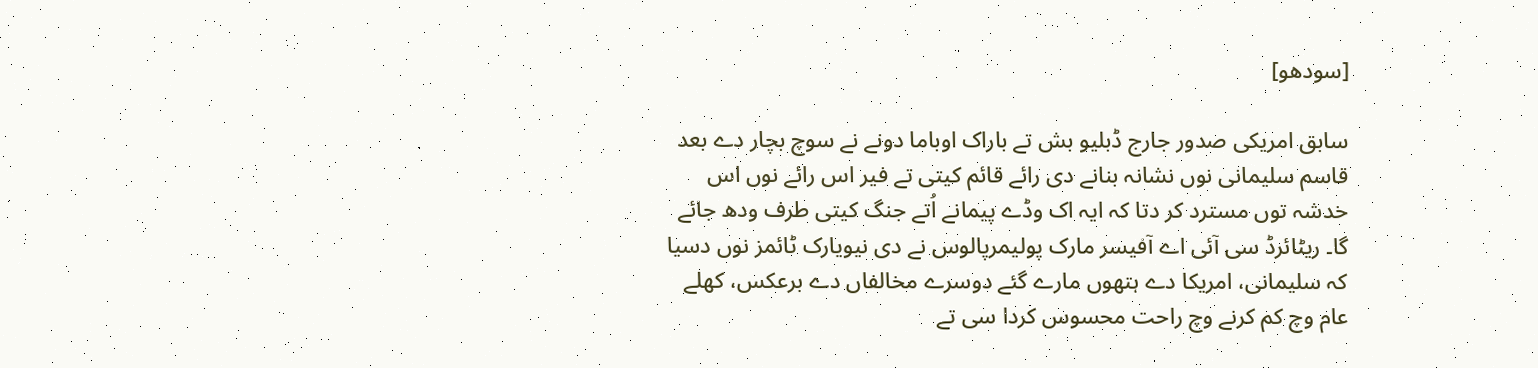[سودھو]

سابق امریکی صدور جارج ڈبلیو بش تے باراک اوباما دونے نے سوچ بچار دے بعد قاسم سلیمانی نوں نشانہ بنانے دی رائے قائم کيتی تے فیر اس رائے نوں اس خدشہ توں مسترد کر دتا کہ ایہ اک وڈے پیمانے اُتے جنگ کيتی طرف ودھ جائے گا۔ ریٹائرڈ سی آئی اے آفیسر مارک پولیمرپالوس نے دی نیویارک ٹائمز نوں دسیا کہ سلیمانی، امریکا دے ہتھوں مارے گئے دوسرے مخالفاں دے برعکس، کھلے عام وچ کم کرنے وچ راحت محسوس کردا سی تے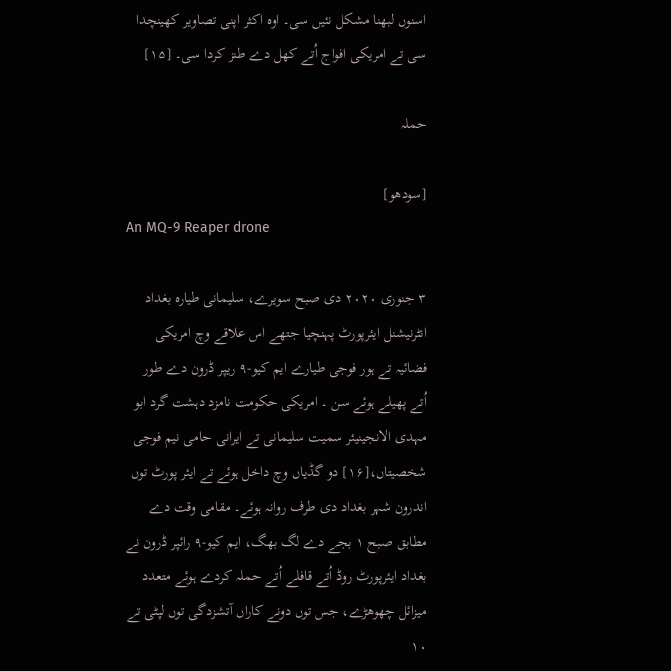اسنوں لبھنا مشکل نئيں سی۔ اوہ اکثر اپنی تصاویر کھینچدا سی تے امریکی افواج اُتے کھل دے طنز کردا سی۔ [۱۵]

حملہ

[سودھو]
An MQ-9 Reaper drone

۳ جنوری ۲۰۲۰ دی صبح سویرے، سلیمانی طیارہ بغداد انٹرنیشنل ایئرپورٹ پہنچیا جتھے اس علاقے وچ امریکی فضائیہ تے ہور فوجی طیارے ایم کیو-۹ ریپر ڈرون دے طور اُتے پھیلے ہوئے سن ۔ امریکی حکومت نامزد دہشت گرد ابو مہدی الانجینیئر سمیت سلیمانی تے ایرانی حامی نیم فوجی شخصیتاں،[۱۶] دو گڈیاں وچ داخل ہوئے تے ایئر پورٹ توں اندرون شہر بغداد دی طرف روانہ ہوئے۔ مقامی وقت دے مطابق صبح ۱ بجے دے لگ بھگ، ایم کیو-۹ رائپر ڈرون نے بغداد ایئرپورٹ روڈ اُتے قافلے اُتے حملہ کردے ہوئے متعدد میزائل چھوھڑے، جس توں دونے کاراں آتشزدگی توں لپٹی تے ۱۰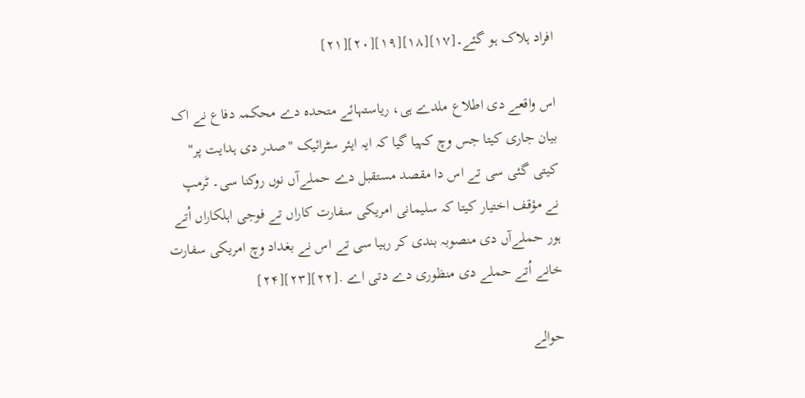افراد ہلاک ہو گئے۔[۱۷][۱۸][۱۹][۲۰][۲۱]

اس واقعے دی اطلاع ملدے ہی، ریاستہائے متحدہ دے محکمہ دفاع نے اک بیان جاری کيتا جس وچ کہیا گیا کہ ایہ ایئر سٹرائیک "صدر دی ہدایت پر" کيتی گئی سی تے اس دا مقصد مستقبل دے حملےآں نوں روکنا سی۔ ٹرمپ نے مؤقف اختیار کيتا کہ سلیمانی امریکی سفارت کاراں تے فوجی اہلکاراں اُتے ہور حملےآں دی منصوبہ بندی کر رہیا سی تے اس نے بغداد وچ امریکی سفارت خانے اُتے حملے دی منظوری دے دتی اے .[۲۲][۲۳][۲۴]

حوالے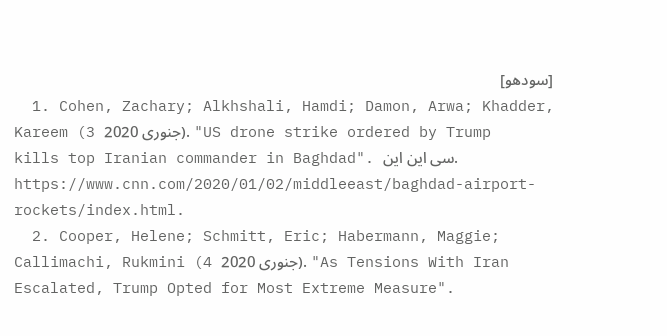[سودھو]
  1. Cohen, Zachary; Alkhshali, Hamdi; Damon, Arwa; Khadder, Kareem (3 جنوری 2020). "US drone strike ordered by Trump kills top Iranian commander in Baghdad". سی این این. https://www.cnn.com/2020/01/02/middleeast/baghdad-airport-rockets/index.html.
  2. Cooper, Helene; Schmitt, Eric; Habermann, Maggie; Callimachi, Rukmini (4 جنوری 2020). "As Tensions With Iran Escalated, Trump Opted for Most Extreme Measure".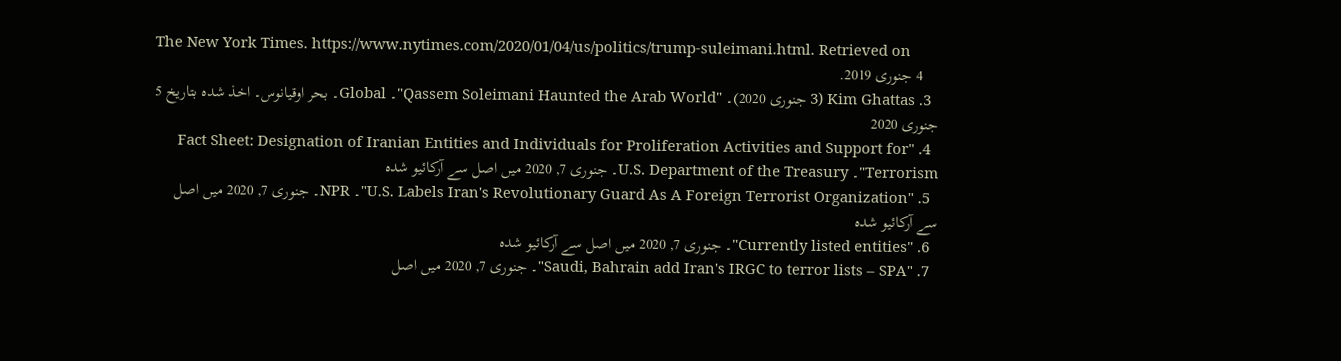The New York Times. https://www.nytimes.com/2020/01/04/us/politics/trump-suleimani.html. Retrieved on
    4 جنوری 2019.
  3. Kim Ghattas (3 جنوری 2020)۔ "Qassem Soleimani Haunted the Arab World"۔ Global۔ بحر اوقیانوس۔ اخذ شدہ بتاریخ 5 جنوری 2020
  4. "Fact Sheet: Designation of Iranian Entities and Individuals for Proliferation Activities and Support for Terrorism"۔ U.S. Department of the Treasury۔ جنوری 7, 2020 میں اصل سے آرکائیو شدہ
  5. "U.S. Labels Iran's Revolutionary Guard As A Foreign Terrorist Organization"۔ NPR۔ جنوری 7, 2020 میں اصل سے آرکائیو شدہ
  6. "Currently listed entities"۔ جنوری 7, 2020 میں اصل سے آرکائیو شدہ
  7. "Saudi, Bahrain add Iran's IRGC to terror lists – SPA"۔ جنوری 7, 2020 میں اصل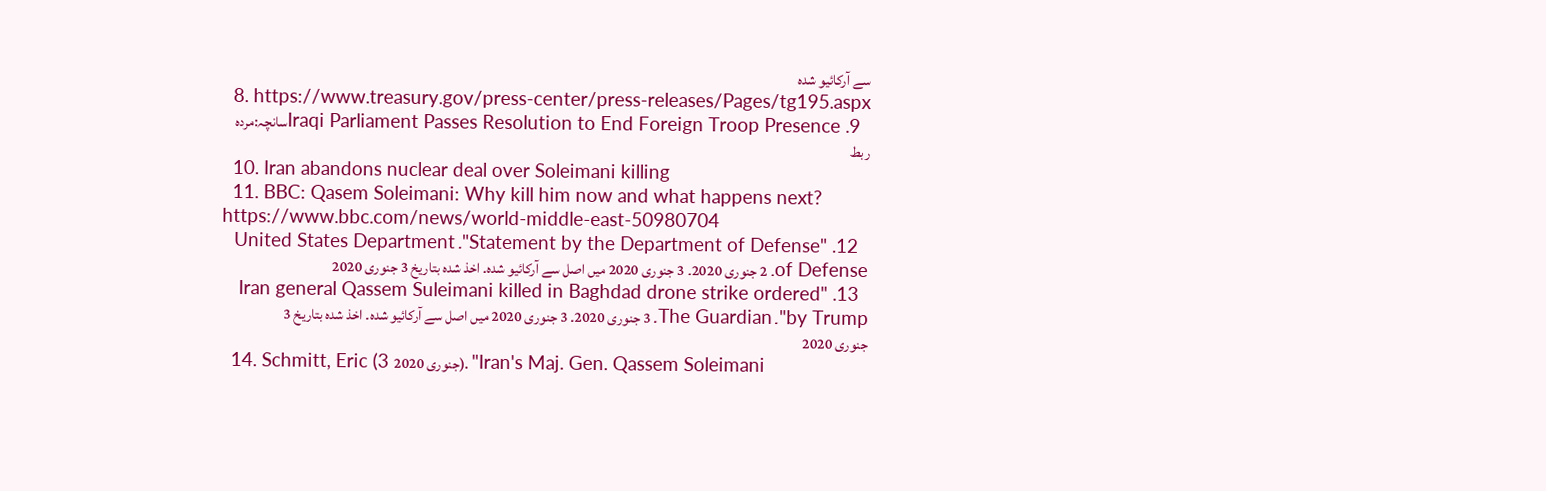سے آرکائیو شدہ
  8. https://www.treasury.gov/press-center/press-releases/Pages/tg195.aspx
  9. Iraqi Parliament Passes Resolution to End Foreign Troop Presenceسانچہ:مردہ ربط
  10. Iran abandons nuclear deal over Soleimani killing
  11. BBC: Qasem Soleimani: Why kill him now and what happens next? https://www.bbc.com/news/world-middle-east-50980704
  12. "Statement by the Department of Defense"۔ United States Department of Defense۔ 2 جنوری 2020۔ 3 جنوری 2020 میں اصل سے آرکائیو شدہ۔ اخذ شدہ بتاریخ 3 جنوری 2020
  13. "Iran general Qassem Suleimani killed in Baghdad drone strike ordered by Trump"۔ The Guardian۔ 3 جنوری 2020۔ 3 جنوری 2020 میں اصل سے آرکائیو شدہ۔ اخذ شدہ بتاریخ 3 جنوری 2020
  14. Schmitt, Eric (3 جنوری 2020). "Iran's Maj. Gen. Qassem Soleimani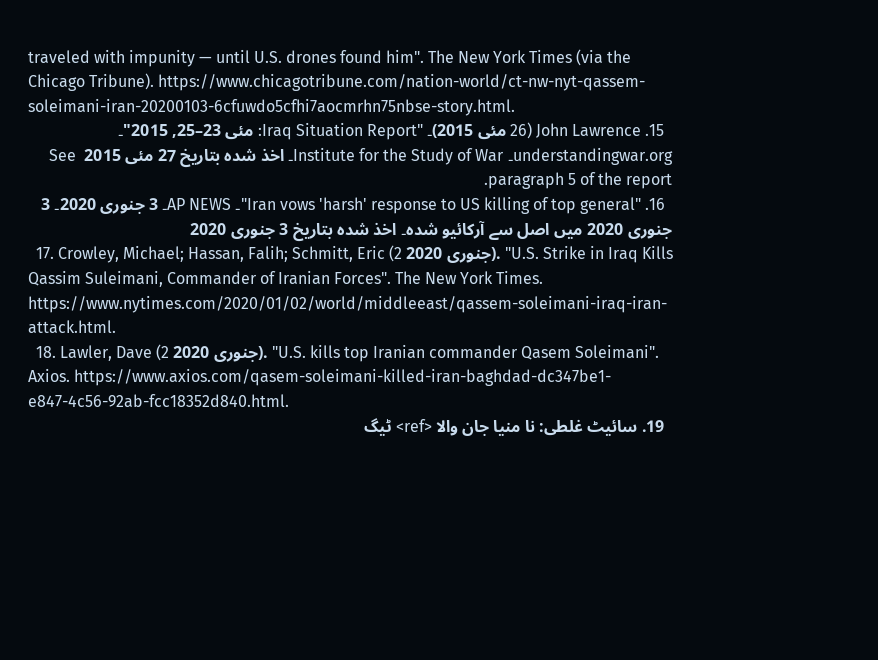traveled with impunity — until U.S. drones found him". The New York Times (via the Chicago Tribune). https://www.chicagotribune.com/nation-world/ct-nw-nyt-qassem-soleimani-iran-20200103-6cfuwdo5cfhi7aocmrhn75nbse-story.html.
  15. John Lawrence (26 مئی 2015)۔ "Iraq Situation Report: مئی 23–25, 2015"۔ understandingwar.org۔ Institute for the Study of War۔ اخذ شدہ بتاریخ 27 مئی 2015  See paragraph 5 of the report.
  16. "Iran vows 'harsh' response to US killing of top general"۔ AP NEWS۔ 3 جنوری 2020۔ 3 جنوری 2020 میں اصل سے آرکائیو شدہ۔ اخذ شدہ بتاریخ 3 جنوری 2020
  17. Crowley, Michael; Hassan, Falih; Schmitt, Eric (2 جنوری 2020). "U.S. Strike in Iraq Kills Qassim Suleimani, Commander of Iranian Forces". The New York Times. https://www.nytimes.com/2020/01/02/world/middleeast/qassem-soleimani-iraq-iran-attack.html.
  18. Lawler, Dave (2 جنوری 2020). "U.S. kills top Iranian commander Qasem Soleimani". Axios. https://www.axios.com/qasem-soleimani-killed-iran-baghdad-dc347be1-e847-4c56-92ab-fcc18352d840.html.
  19. سائیٹ غلطی: نا منیا جان والا <ref> ٹیگ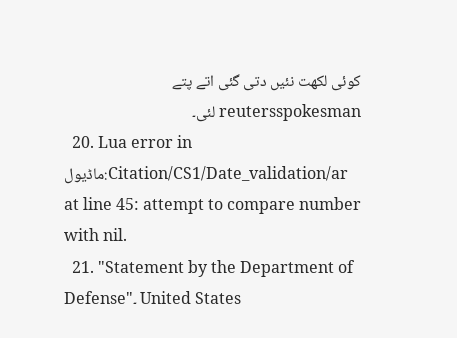کوئی لکھت نئیں دتی گئی اتے پتے reutersspokesman لئی۔
  20. Lua error in ماڈیول:Citation/CS1/Date_validation/ar at line 45: attempt to compare number with nil.
  21. "Statement by the Department of Defense"۔ United States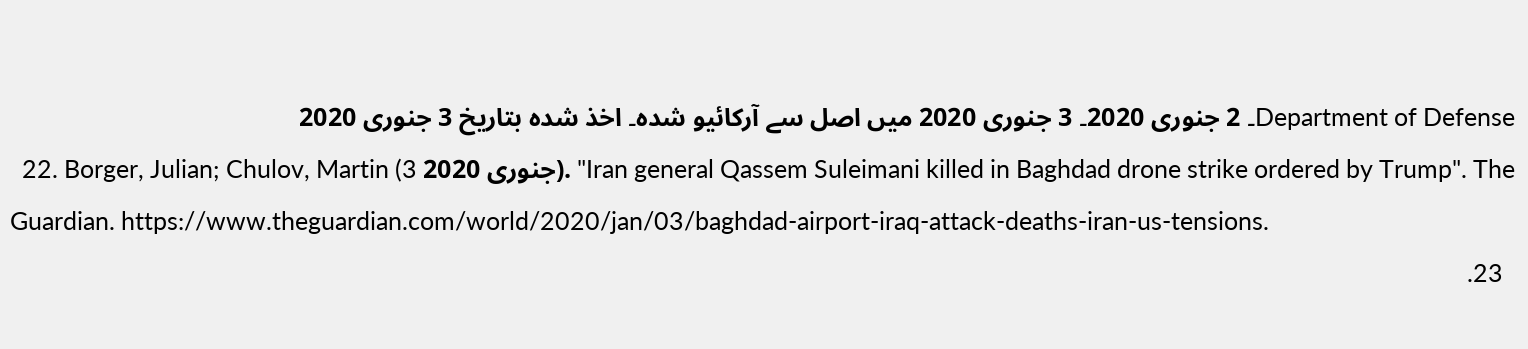Department of Defense۔ 2 جنوری 2020۔ 3 جنوری 2020 میں اصل سے آرکائیو شدہ۔ اخذ شدہ بتاریخ 3 جنوری 2020
  22. Borger, Julian; Chulov, Martin (3 جنوری 2020). "Iran general Qassem Suleimani killed in Baghdad drone strike ordered by Trump". The Guardian. https://www.theguardian.com/world/2020/jan/03/baghdad-airport-iraq-attack-deaths-iran-us-tensions.
  23.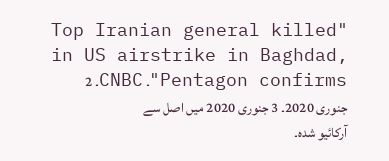"Top Iranian general killed in US airstrike in Baghdad, Pentagon confirms"۔ CNBC۔ 2 جنوری 2020۔ 3 جنوری 2020 میں اصل سے آرکائیو شدہ۔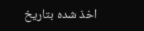اخذ شدہ بتاریخ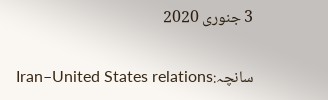3 جنوری 2020

سانچہ:Iran–United States relations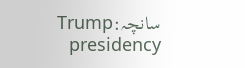سانچہ:Trump presidency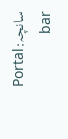سانچہ:Portal bar